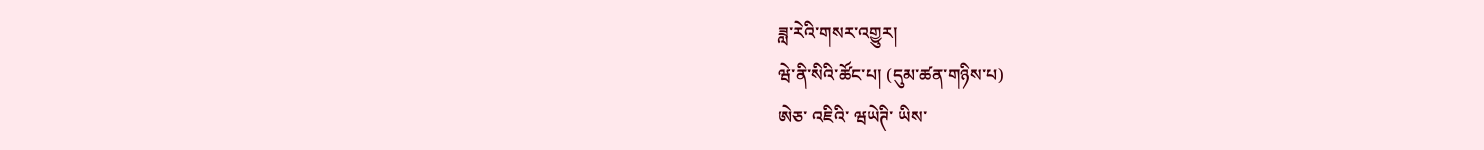ཟླ་རེའི་གསར་འགྱུར།
ཝེ་ནི་སིའི་ཚོང་པ། (དུམ་ཚན་གཉིས་པ)
ཨེཅ་ འཇིའི་ ཝཡེཊི་ ཡིས་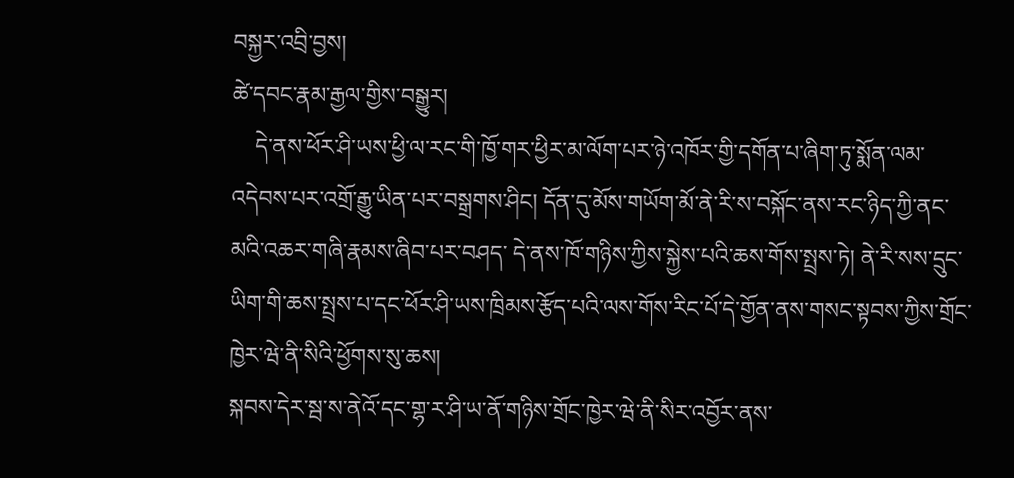བསྐྱར་འབྲི་བྱས།
ཚེ་དབང་རྣམ་རྒྱལ་གྱིས་བསྒྱུར།
    དེ་ནས་ཕོར་ཤི་ཡས་ཕྱི་ལ་རང་གི་ཁྱོ་གར་ཕྱིར་མ་ལོག་པར་ཉེ་འཁོར་གྱི་དགོན་པ་ཞིག་ཏུ་སྨོན་ལམ་འདེབས་པར་འགྲོ་རྒྱུ་ཡིན་པར་བསྒྲགས་ཤིང། དོན་དུ་མོས་གཡོག་མོ་ནེ་རི་ས་བསྐོང་ནས་རང་ཉིད་ཀྱི་ནང་མའི་འཆར་གཞི་རྣམས་ཞིབ་པར་བཤད་ དེ་ནས་ཁོ་གཉིས་ཀྱིས་སྐྱེས་པའི་ཆས་གོས་སྤྲས་ཏེ། ནེ་རི་སས་དྲུང་ཡིག་གི་ཆས་སྤྲས་པ་དང་ཕོར་ཤི་ཡས་ཁྲིམས་རྩོད་པའི་ལས་གོས་རིང་པོ་དེ་གྱོན་ནས་གསང་སྟབས་ཀྱིས་གྲོང་ཁྱེར་ཝེ་ནི་སིའི་ཕྱོགས་སུ་ཆས།
སྐབས་དེར་སྦ་ས་ནེའོ་དང་གྷ་ར་ཤི་ཡ་ནོ་གཉིས་གྲོང་ཁྱེར་ཝེ་ནི་སིར་འབྱོར་ནས་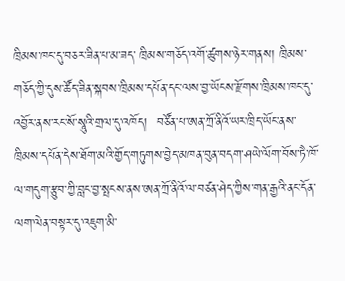ཁྲིམས་ཁང་དུ་བཅར་ཟིན་པ་མ་ཟད་ ཁྲིམས་གཅོད་འགོ་ཚུགས་ཉེར་གནས། ཁྲིམས་གཅོད་ཀྱི་དུས་ཚོད་ཟིན་སྐབས་ཁྲིམས་དཔོན་དང་ལས་བྱ་ཡོངས་རྫོགས་ཁྲིམས་ཁང་དུ་འབྱོར་ནས་རང་སོ་སཱུའི་གྲལ་དུ་འཁོད།  བཙོན་པ་ཨན་ཀྲོ་ནིའོ་ཡར་ཁྲིད་ཡོང་ནས་ཁྲིམས་དཔོན་དེས་ཐོག་མའི་གྱོད་གཏུགས་བྱེད་མཁན་བུན་བདག་ཤཡེ་ལོག་བོས་ཏཻ་ཁོ་ལ་གདུག་རྩུབ་ཀྱི་བླང་བྱ་སྤངས་ནས་ཨན་ཀྲོ་ནིའོ་ལ་བཙན་ཤེད་ཀྱིས་གན་རྒྱའི་ནང་དོན་ལག་ལེན་བསྟར་དུ་འཇུག་མི་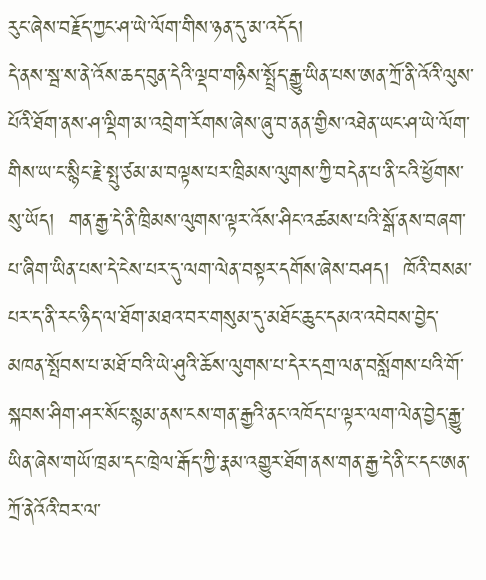རུང་ཞེས་བརྗོད་ཀྱང་ཤ་ཡེ་ལོག་གིས་ཉན་དུ་མ་འདོད།
དེ་ནས་སྦ་ས་ནེ་འོས་ཆད་བུན་དེའི་ལྡབ་གཉིས་སྤྲོད་རྒྱུ་ཡིན་པས་ཨན་ཀྲོ་ནི་འོའི་ལུས་པོའི་ཐོག་ནས་ཤ་ལྡིག་མ་འབྲེག་རོགས་ཞེས་ཞུ་བ་ནན་གྱིས་འཐེན་ཡང་ཤ་ཡེ་ལོག་གིས་ཡ་ང་སྙིང་རྗེ་སྤུ་ཙམ་མ་བལྟས་པར་ཁྲིམས་ལུགས་ཀྱི་བདེན་པ་ནི་ངའི་ཕྱོགས་སུ་ཡོད།  གན་རྒྱ་དེ་ནི་ཁྲིམས་ལུགས་ལྟར་འོས་ཤིང་འཚམས་པའི་སྒོ་ནས་བཞག་པ་ཞིག་ཡིན་པས་དེ་ངེས་པར་དུ་ལག་ལེན་བསྟར་དགོས་ཞེས་བཤད།  ཁོའི་བསམ་པར་ད་ནི་རང་ཉིད་ལ་ཐོག་མཐའ་བར་གསུམ་དུ་མཐོང་ཆུང་དམའ་འབེབས་བྱེད་མཁན་སྤོབས་པ་མཐོ་བའི་ཡེ་ཤུའི་ཆོས་ལུགས་པ་དེར་དགྲ་ལན་བསློགས་པའི་གོ་སྐབས་ཤིག་ཤར་སོང་སྙམ་ནས་ངས་གན་རྒྱའི་ནང་འཁོད་པ་ལྟར་ལག་ལེན་བྱེད་རྒྱུ་ཡིན་ཞེས་གཡོ་ཁྲམ་དང་ཁྲེལ་རྒོད་ཀྱི་རྣམ་འགྱུར་ཐོག་ནས་གན་རྒྱ་དེ་ནི་ང་དང་ཨན་ཀྲོ་ནེའོའི་བར་ལ་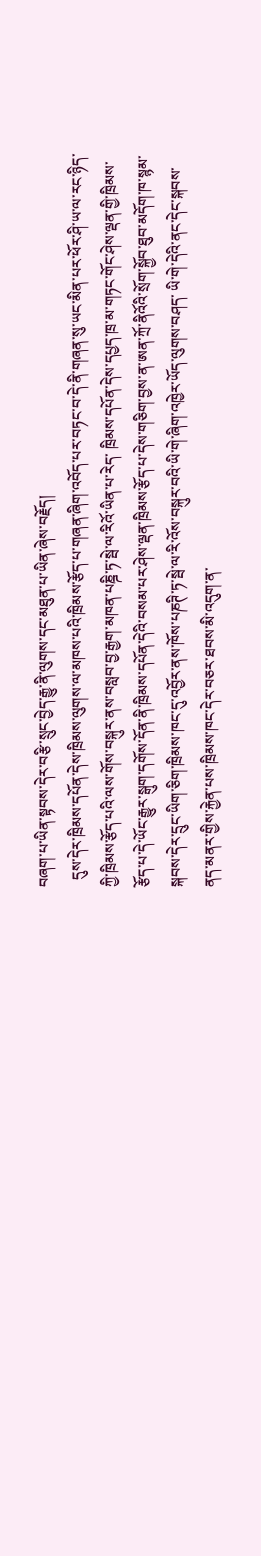བཞག་པ་ཡིན་སྟབས་དེར་བརྩི་སྲུང་བྱེད་རྒྱུ་ནི་ལུགས་དང་མཐུན་པ་ཡིན་ཞེས་བརྗོད།
  དུས་དེར་ཁྲིམས་དཔོན་དེས་ཁྲིམས་ལུགས་ལ་མཁས་པའི་ཁྲིམས་རྩོད་པ་གཞན་ཞིག་འབོད་པར་བཏང་བ་དེ་ནི་གཞན་སུ་ཡང་མིན་པར་ཕོར་ཤི་ཡ་ལ་རང་ཉིད་ཀྱི་ཁྲིམས་རྩོད་པའི་ལས་གོས་བསྐུར་ནས་བསླབ་བྱ་རྒྱག་མཁན་པཎྜི་ཏ་སྦེ་ལ་རིའོ་ཡིན་པ་རེད་ ཁྲིམས་དཔོན་དེས་དཔྱད་ཁྲ་མ་གཏང་གོང་ཤེས་ལྡན་གྱི་ཁྲིམས་རྩོད་པ་དེ་ཡོང་རྒྱུར་སྒུག་དགོས་དོན་ནི་ཁྲིམས་དཔོན་དེའི་བསམ་པར་ཤེས་ལྡན་ཁྲིམས་རྩོད་པ་དེས་གཅིག་བྱས་ན་ཨན་ཀྲོ་ནིའོའི་སྲོག་སྐྱོབ་ཐུབ་མདོག་ཁ་སྙམ་  སྐབས་དེར་དྲུང་ཡིག་ཅིག་ཁྲིམས་ཁང་དུ་འབྱོར་ནས་ཁོས་པཎཊི་ཏ་སྦེ་ལ་རི་འོས་བསྐུར་བའི་ཡི་གེ་ཞིག་འཁྱེར་ཡོད་ལུགས་བཤད་ ཡི་གེ་དེའི་ནང་དེང་སྐབས་ནད་མནར་གྱིས་རྐྱེན་པས་ཁྲིམས་ཁང་དེར་བཅར་ཐབས་མི་འདུག་ན་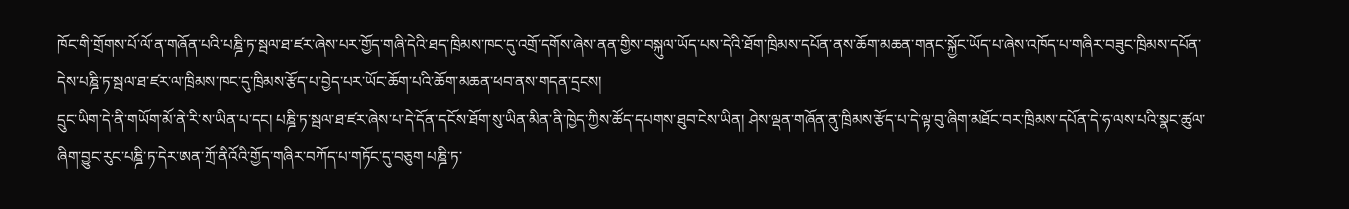ཁོང་གི་གྲོགས་པོ་ལོ་ན་གཞོན་པའི་པཎྜི་ཏ་སྦལ་ཐ་ཛར་ཞེས་པར་གྱོད་གཞི་དེའི་ཐད་ཁྲིམས་ཁང་དུ་འགྲོ་དགོས་ཞེས་ནན་གྱིས་བསྐུལ་ཡོད་པས་དེའི་ཐོག་ཁྲིམས་དཔོན་ནས་ཆོག་མཆན་གནང་སྐྱོང་ཡོད་པ་ཞེས་འཁོད་པ་གཞིར་བཟུང་ཁྲིམས་དཔོན་དེས་པཎྜི་ཏ་སྦལ་ཐ་ཛར་ལ་ཁྲིམས་ཁང་དུ་ཁྲིམས་རྩོད་པ་བྱེད་པར་ཡོང་ཆོག་པའི་ཆོག་མཆན་ཕབ་ནས་གདན་དྲངས།
དྲུང་ཡིག་དེ་ནི་གཡོག་མོ་ནེ་རི་ས་ཡིན་པ་དང། པཎྜི་ཏ་སྦལ་ཐ་ཛར་ཞེས་པ་དེ་དོན་དངོས་ཐོག་སུ་ཡིན་མིན་ནི་ཁྱེད་ཀྱིས་ཚོད་དཔགས་ཐུབ་ངེས་ཡིན། ཤེས་ལྡན་གཞོན་ནུ་ཁྲིམས་རྩོད་པ་དེ་ལྟ་བུ་ཞིག་མཐོང་བར་ཁྲིམས་དཔོན་དེ་ཧ་ལས་པའི་སྣང་ཚུལ་ཞིག་བྱུང་རུང་པཎྜི་ཏ་དེར་ཨན་ཀྲོ་ནིའོའི་གྱོད་གཞིར་བཀོད་པ་གཏོང་དུ་བཅུག པཎྜི་ཏ་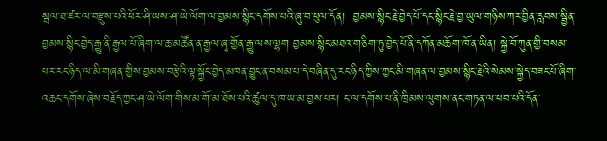སྦལ་ཐ་ཛར་ལ་བརྫུས་པའི་ཕོར་ཤི་ཡས་ཤ་ཡེ་ལོག་ལ་བྱམས་སྙིང་དགོས་པའི་ཞུ་བ་ཕུལ་དོན།  བྱམས་སྙིང་རྗེ་བྱེད་པོ་དང་སྙིང་རྗེ་བྱ་ཡུལ་གཉིས་ཀར་བྱིན་རླབས་སྦྱིན་ བྱམས་སྙིང་བྱེད་རྒྱུ་ནི་རྒྱལ་པོ་ཞིག་ལ་ཆ་མཚོན་ན་རྒྱལ་ཞྭ་གྱོན་རྒྱུ་ལས་ལྷག བྱམས་སྙིང་མཐའ་གཅིག་ཏུ་བྱེད་པོ་ནི་དཀོན་མཆོག་ཁོ་ན་ཡིན། སྐྱེ་བོ་ཀུན་གྱི་བསམ་པར་རང་ཉིད་ལ་མི་གཞན་གྱིས་བྱམས་བརྩེའི་ལྟ་སྐྱོང་བྱེད་མཁན་བྱུང་ན་བསམ་པ་དེ་བཞིན་དུ་རང་ཉིད་ཀྱིས་ཀྱང་མི་གཞན་ལ་བྱམས་སྙིང་རྗེའི་སེམས་སྐྱེད་བཟང་པོ་ཞིག་འཆང་དགོས་ཞེས་བརྗོད་ཀྱང་ཤ་ཡེ་ལོག་གིས་མ་གོ་མ་ཐོས་པའི་ཚུལ་དུ་ཁ་ཡ་མ་བྱས་པར། ང་ལ་དགོས་པ་ནི་ཁྲིམས་ལུགས་ནང་གཏན་ལ་ཕབ་པའི་དོན་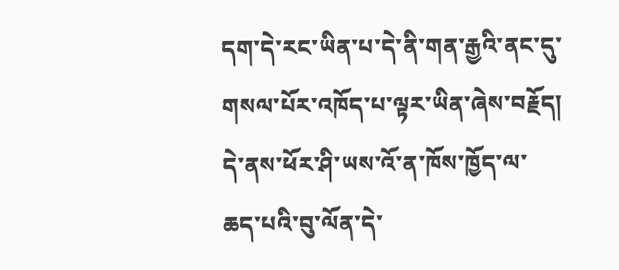དག་དེ་རང་ཡིན་པ་དེ་ནི་གན་རྒྱའི་ནང་དུ་གསལ་པོར་འཁོད་པ་ལྟར་ཡིན་ཞེས་བརྗོད། དེ་ནས་ཕོར་ཤི་ཡས་འོ་ན་ཁོས་ཁྱོད་ལ་ཆད་པའི་བུ་ལོན་དེ་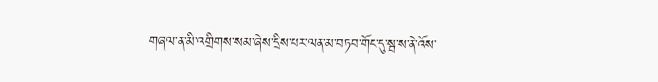གཞལ་ན་མི་འགྲིགས་སམ་ཞེས་དྲིས་པར་ལན་མ་བཏབ་གོང་དུ་སྦ་ས་ནེ་འོས་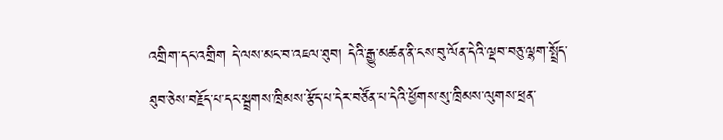འགྲིག་དང་འགྲིག དེ་ལས་མང་བ་འཇལ་ཐུབ། དེའི་རྒྱུ་མཚན་ནི་ངས་བུ་ལོན་དེའི་ལྡབ་བཅུ་ལྷག་སྤྲོད་ཐུབ་ཅེས་བརྗོད་པ་དང་སྦྲགས་ཁྲིམས་རྩོད་པ་དེར་བཙོན་པ་དེའི་ཕྱོགས་སུ་ཁྲིམས་ལུགས་ཕྲན་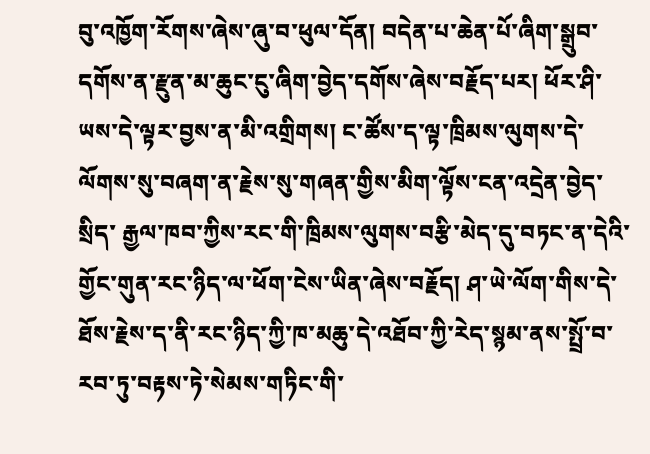བུ་འཁྱོག་རོགས་ཞེས་ཞུ་བ་ཕུལ་དོན། བདེན་པ་ཆེན་པོ་ཞིག་སྒྲུབ་དགོས་ན་རྫུན་མ་ཆུང་ངུ་ཞིག་བྱེད་དགོས་ཞེས་བརྗོད་པར། ཕོར་ཤི་ཡས་དེ་ལྟར་བྱས་ན་མི་འགྲིགས། ང་ཚོས་ད་ལྟ་ཁྲིམས་ལུགས་དེ་ལོགས་སུ་བཞག་ན་རྗེས་སུ་གཞན་གྱིས་མིག་ལྟོས་ངན་འདྲེན་བྱེད་སྲིད་ རྒྱལ་ཁབ་ཀྱིས་རང་གི་ཁྲིམས་ལུགས་བརྩི་མེད་དུ་བཏང་ན་དེའི་གྱོང་གུན་རང་ཉིད་ལ་ཕོག་ངེས་ཡིན་ཞེས་བརྗོད། ཤ་ཡེ་ལོག་གིས་དེ་ཐོས་རྗེས་ད་ནི་རང་ཉིད་ཀྱི་ཁ་མཆུ་དེ་འཐོབ་ཀྱི་རེད་སྙམ་ནས་སྤྲོ་བ་རབ་ཏུ་བརྟས་ཏེ་སེམས་གཏིང་གི་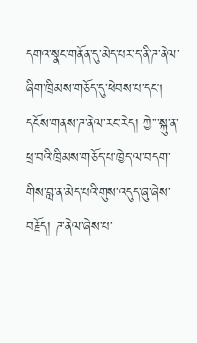དགའ་སྣང་གནོན་དུ་མེད་པར་ད་ནི་ཌ་ནེལ་ཞིག་ཁྲིམས་གཅོད་དུ་ཕེབས་པ་དང། དངོས་གནས་ཌ་ནེལ་རང་རེད། ཀྱེ་་་སྐུ་ན་ཕྲ་བའི་ཁྲིམས་གཅོད་པ་ཁྱེད་ལ་བདག་གིས་བླ་ན་མེད་པའི་གུས་འདུད་ཞུ་ཞེས་བརྗོད། ཌ་ནེལ་ཞེས་པ་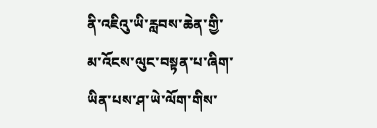ནི་འཇིའུ་ཡི་རླབས་ཆེན་གྱི་མ་འོངས་ལུང་བསྟན་པ་ཞིག་ཡིན་པས་ཤ་ཡེ་ལོག་གིས་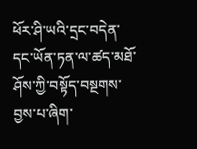ཕོར་ཤི་ཡའི་དྲང་བདེན་དང་ཡོན་ཏན་ལ་ཚད་མཐོ་ཤོས་ཀྱི་བསྟོད་བསྔགས་བྱས་པ་ཞིག་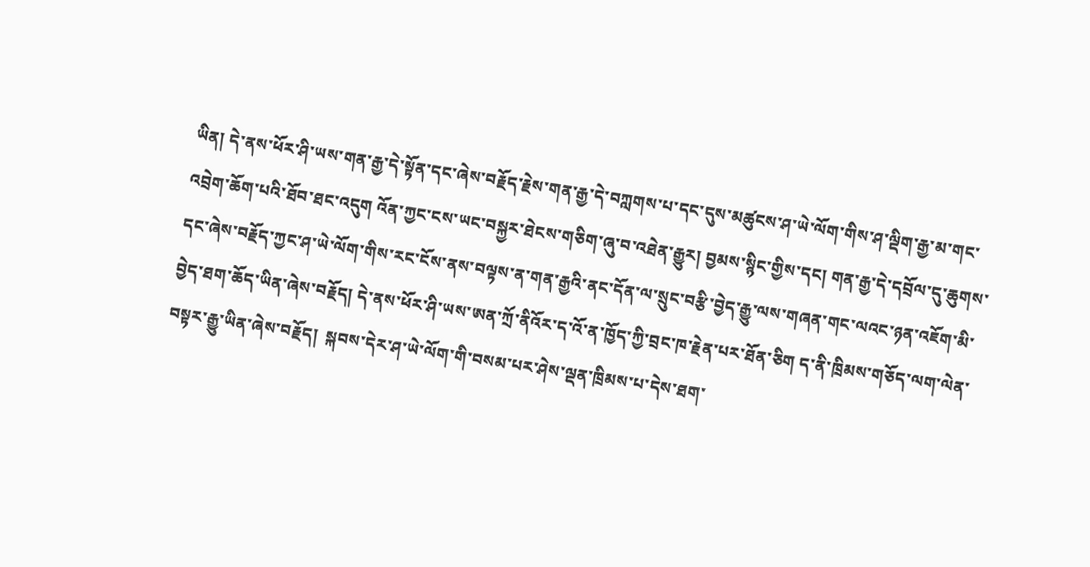ཡིན། དེ་ནས་ཕོར་ཤི་ཡས་གན་རྒྱ་དེ་སྟོན་དང་ཞེས་བརྗོད་རྗེས་གན་རྒྱ་དེ་བཀླགས་པ་དང་དུས་མཚུངས་ཤ་ཡེ་ལོག་གིས་ཤ་ལྡིག་རྒྱ་མ་གང་འབྲེག་ཆོག་པའི་ཐོབ་ཐང་འདུག འོན་ཀྱང་ངས་ཡང་བསྐྱར་ཐེངས་གཅིག་ཞུ་བ་འཐེན་རྒྱུར། བྱམས་སྙིང་གྱིས་དང། གན་རྒྱ་དེ་དབྲོལ་དུ་ཆུགས་དང་ཞེས་བརྗོད་ཀྱང་ཤ་ཡེ་ལོག་གིས་རང་ངོས་ནས་བལྟས་ན་གན་རྒྱའི་ནང་དོན་ལ་སྲུང་བརྩི་བྱེད་རྒྱུ་ལས་གཞན་གང་ལའང་ཉན་འཇོག་མི་བྱེད་ཐག་ཆོད་ཡིན་ཞེས་བརྗོད། དེ་ནས་ཕོར་ཤི་ཡས་ཨན་ཀྲོ་ནིའོར་ད་འོ་ན་ཁྱོད་ཀྱི་བྲང་ཁ་རྗེན་པར་ཐོན་ཅིག ད་ནི་ཁྲིམས་གཅོད་ལག་ལེན་བསྟར་རྒྱུ་ཡིན་ཞེས་བརྗོད།  སྐབས་དེར་ཤ་ཡེ་ལོག་གི་བསམ་པར་ཤེས་ལྡན་ཁྲིམས་པ་དེས་ཐག་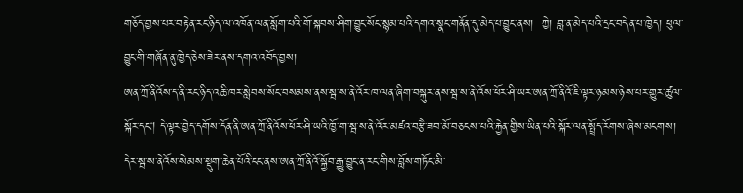གཅོད་བྱས་པར་བརྟེན་རང་ཉིད་ལ་འཁོན་ལན་སློག་པའི་གོ་སྐབས་ཤིག་བྱུང་སོང་སྙམ་པའི་དགའ་སྣང་གནོན་དུ་མེད་པ་བྱུང་ནས།  ཀྱེ། བླ་ན་མེད་པའི་དྲང་བདེན་པ་ཁྱེད། ཕུལ་བྱུང་གི་གཞོན་ནུ་ཁྱེད་ཅེས་ཟེར་ནས་དགའ་འབོད་བྱས།
ཨན་ཀྲོ་ནིའོས་ད་ནི་རང་ཉིད་འཆི་ཁར་སླེབས་སོང་བསམས་ནས་སྦ་ས་ནེ་འོར་ཁ་ལན་ཞིག་བསྐུར་ནས་སྦ་ས་ནེ་འོས་ཕོར་ཤི་ཡར་ཨན་ཀྲོ་ནིའོ་ཇི་ལྟར་ཉམས་ཉེས་པར་གྱུར་ཚུལ་སྐོར་དང། དེ་ལྟར་བྱེད་དགོས་དོན་ནི་ཨན་ཀྲོ་ནིའོས་ཕོར་ཤི་ཡའི་ཁྱོ་ག་སྦ་ས་ནེ་འོར་མཛའ་བརྩཻ་ཟབ་མོ་བཅངས་པའི་རྐྱེན་གྱིས་ཡིན་པའི་སྐོར་ལན་སྤྲོད་རོགས་ཞེས་མངགས། དེར་སྦ་ས་ནེའོས་སེམས་སྡུག་ཆེན་པོའི་ངང་ནས་ཨན་ཀྲོ་ནིའོ་སྐྱོབ་རྒྱུ་བྱུང་ན་རང་གིས་བློས་གཏོང་མི་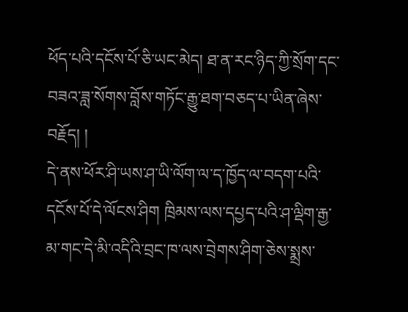ཕོད་པའི་དངོས་པོ་ཅི་ཡང་མེད། ཐ་ན་རང་ཉིད་ཀྱི་སྲོག་དང་བཟའ་ཟླ་སོགས་བློས་གཏོང་རྒྱུ་ཐག་བཅད་པ་ཡིན་ཞེས་བརྗོད། །
དེ་ནས་ཕོར་ཤི་ཡས་ཤ་ཡི་ལོག་ལ་ད་ཁྱོད་ལ་བདག་པའི་དངོས་པོ་དེ་ལོངས་ཤིག ཁྲིམས་ལས་དཔྱད་པའི་ཤ་ལྡིག་རྒྱ་མ་གང་དེ་མི་འདིའི་བྲང་ཁ་ལས་བྲེགས་ཤིག་ཅེས་སྨྲས་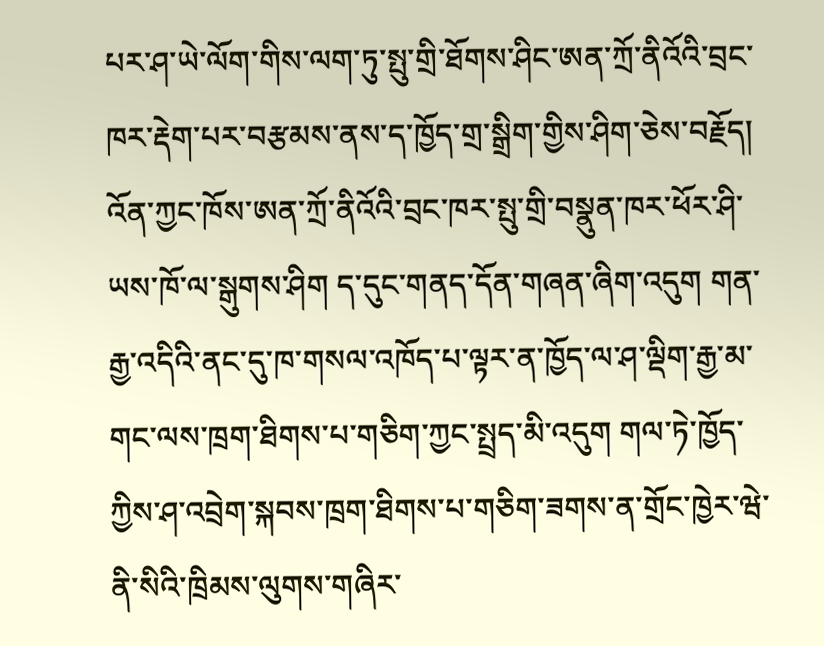པར་ཤ་ཡེ་ལོག་གིས་ལག་ཏུ་སྤུ་གྲི་ཐོགས་ཤིང་ཨན་ཀྲོ་ནིའོའི་བྲང་ཁར་རྡེག་པར་བརྩམས་ནས་ད་ཁྱོད་གྲ་སྒྲིག་གྱིས་ཤིག་ཅེས་བརྗོད། འོན་ཀྱང་ཁོས་ཨན་ཀྲོ་ནིའོའི་བྲང་ཁར་སྤུ་གྲི་བསྣུན་ཁར་ཕོར་ཤི་ཡས་ཁོ་ལ་སྒུགས་ཤིག ད་དུང་གནད་དོན་གཞན་ཞིག་འདུག གན་རྒྱ་འདིའི་ནང་དུ་ཁ་གསལ་འཁོད་པ་ལྟར་ན་ཁྱོད་ལ་ཤ་ལྡིག་རྒྱ་མ་གང་ལས་ཁྲག་ཐིགས་པ་གཅིག་ཀྱང་སྤྲད་མི་འདུག གལ་ཏེ་ཁྱོད་ཀྱིས་ཤ་འབྲེག་སྐབས་ཁྲག་ཐིགས་པ་གཅིག་ཟགས་ན་གྲོང་ཁྱེར་ཝེ་ནི་སིའི་ཁྲིམས་ལུགས་གཞིར་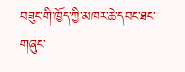བཟུང་གི་ཁྱོད་ཀྱི་མཁར་ཆེ་དབང་ཐང་གཞུང་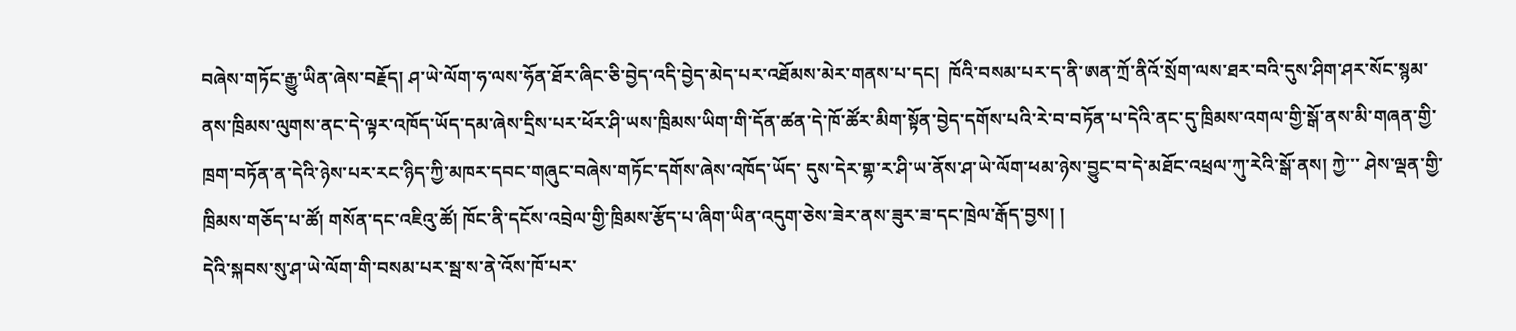བཞེས་གཏོང་རྒྱུ་ཡིན་ཞེས་བརྗོད། ཤ་ཡེ་ལོག་ཧ་ལས་ཧོན་ཐོར་ཞིང་ཅི་བྱེད་འདི་བྱེད་མེད་པར་འཐོམས་མེར་གནས་པ་དང།  ཁོའི་བསམ་པར་ད་ནི་ཨན་ཀྲོ་ནིའོ་སྲོག་ལས་ཐར་བའི་དུས་ཤིག་ཤར་སོང་སྙམ་ནས་ཁྲིམས་ལུགས་ནང་དེ་ལྟར་འཁོད་ཡོད་དམ་ཞེས་དྲིས་པར་ཕོར་ཤི་ཡས་ཁྲིམས་ཡིག་གི་དོན་ཚན་དེ་ཁོ་ཚོར་མིག་སྟོན་བྱེད་དགོས་པའི་རེ་བ་བཏོན་པ་དེའི་ནང་དུ་ཁྲིམས་འགལ་གྱི་སྒོ་ནས་མི་གཞན་གྱི་ཁྲག་བཏོན་ན་དེའི་ཉེས་པར་རང་ཉིད་ཀྱི་མཁར་དབང་གཞུང་བཞེས་གཏོང་དགོས་ཞེས་འཁོད་ཡོད་ དུས་དེར་གྷ་ར་ཤི་ཡ་ནོས་ཤ་ཡེ་ལོག་ཕམ་ཉེས་བྱུང་བ་དེ་མཐོང་འཕྲལ་ཀུ་རེའི་སྒོ་ནས། ཀྱེ་་་ ཤེས་ལྡན་གྱི་ཁྲིམས་གཅོད་པ་ཚོ། གསོན་དང་འཇིའུ་ཚོ། ཁོང་ནི་དངོས་འབྲེལ་གྱི་ཁྲིམས་རྩོད་པ་ཞིག་ཡིན་འདུག་ཅེས་ཟེར་ནས་ཟུར་ཟ་དང་ཁྲེལ་རྒོད་བྱས། །
དེའི་སྐབས་སུ་ཤ་ཡེ་ལོག་གི་བསམ་པར་སྦ་ས་ནེ་འོས་ཁོ་པར་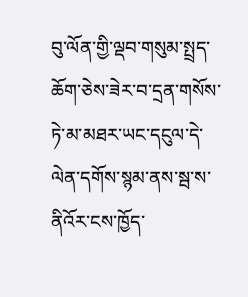བུ་ལོན་གྱི་ལྡབ་གསུམ་སྤྲད་ཆོག་ཅེས་ཟེར་བ་དྲན་གསོས་ཏེ་མ་མཐར་ཡང་དངུལ་དེ་ལེན་དགོས་སྙམ་ནས་སྦ་ས་ནིའོར་ངས་ཁྱོད་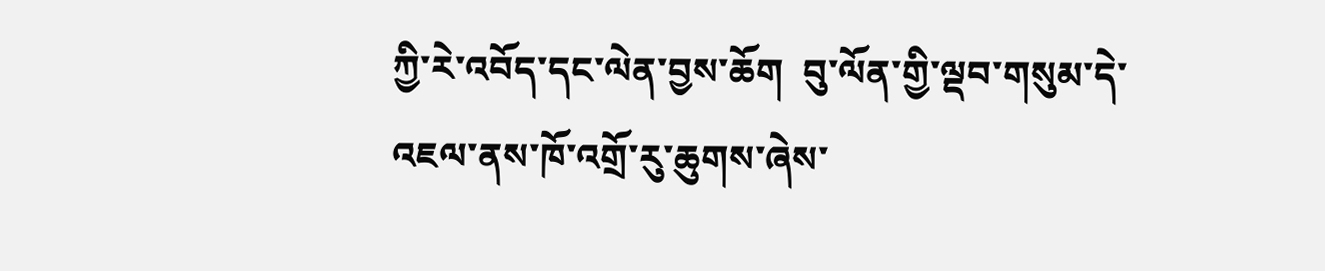ཀྱི་རེ་འབོད་དང་ལེན་བྱས་ཆོག  བུ་ལོན་གྱི་ལྡབ་གསུམ་དེ་འཇལ་ནས་ཁོ་འགྲོ་རུ་ཆུགས་ཞེས་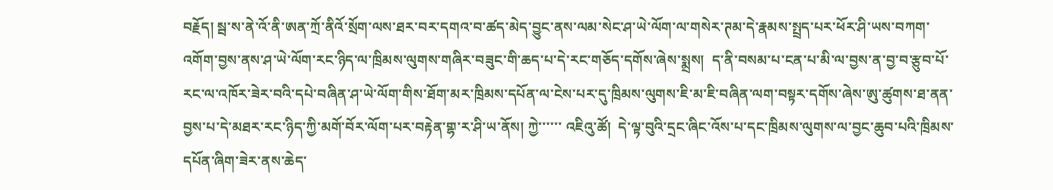བརྗོད། སྦ་ས་ནེ་འོ་ནི་ཨན་ཀྲོ་ནིའོ་སྲོག་ལས་ཐར་བར་དགའ་བ་ཚད་མེད་བྱུང་ནས་ལམ་སེང་ཤ་ཡེ་ལོག་ལ་གསེར་ཊམ་དེ་རྣམས་སྤྲད་པར་ཕོར་ཤི་ཡས་བཀག་འགོག་བྱས་ནས་ཤ་ཡེ་ལོག་རང་ཉིད་ལ་ཁྲིམས་ལུགས་གཞིར་བཟུང་གི་ཆད་པ་དེ་རང་གཅོད་དགོས་ཞེས་སྨྲས།  ད་ནི་བསམ་པ་ངན་པ་མི་ལ་བྱས་ན་བྱ་བ་རྩུབ་པོ་རང་ལ་འཁོར་ཟེར་བའི་དཔེ་བཞིན་ཤ་ཡེ་ལོག་གིས་ཐོག་མར་ཁྲིམས་དཔོན་ལ་ངེས་པར་དུ་ཁྲིམས་ལུགས་ཇི་མ་ཇི་བཞིན་ལག་བསྟར་དགོས་ཞེས་ཨུ་ཚུགས་ཐ་ནན་བྱས་པ་དེ་མཐར་རང་ཉིད་ཀྱི་མགོ་བོར་ལོག་པར་བརྟེན་གྷ་ར་ཤི་ཡ་ནོས། ཀྱེ་་་་་་ འཇིའུ་ཚོ།  དེ་ལྟ་བུའི་དྲང་ཞིང་འོས་པ་དང་ཁྲིམས་ལུགས་ལ་བྱང་ཆུབ་པའི་ཁྲིམས་དཔོན་ཞིག་ཟེར་ནས་ཆེད་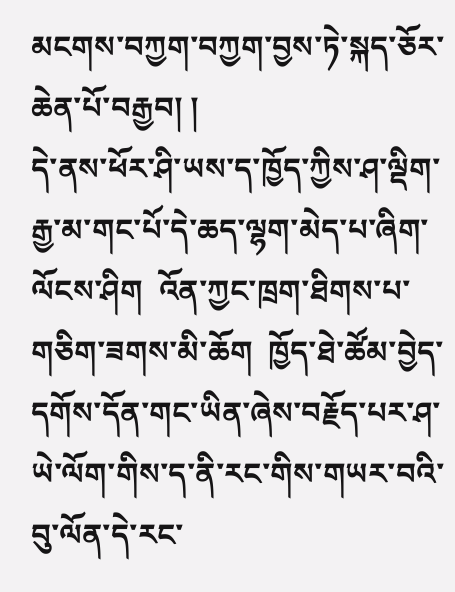མངགས་བཀྱག་བཀྱག་བྱས་ཏེ་སྐད་ཅོར་ཆེན་པོ་བརྒྱབ། །
དེ་ནས་ཕོར་ཤི་ཡས་ད་ཁྱོད་ཀྱིས་ཤ་ལྡིག་རྒྱ་མ་གང་པོ་དེ་ཆད་ལྷག་མེད་པ་ཞིག་ལོངས་ཤིག  འོན་ཀྱང་ཁྲག་ཐིགས་པ་གཅིག་ཟགས་མི་ཆོག  ཁྱོད་ཐེ་ཚོམ་བྱེད་དགོས་དོན་གང་ཡིན་ཞེས་བརྗོད་པར་ཤ་ཡེ་ལོག་གིས་ད་ནི་རང་གིས་གཡར་བའི་བུ་ལོན་དེ་རང་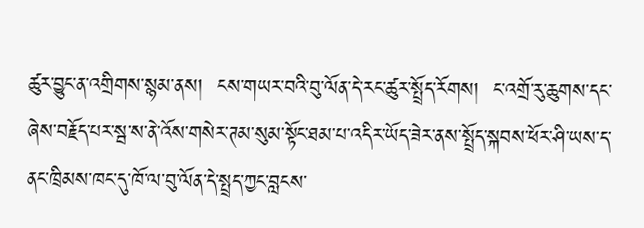ཚུར་བྱུང་ན་འགྲིགས་སྙམ་ནས།  ངས་གཡར་བའི་བུ་ལོན་དེ་རང་ཚུར་སྤྲོད་རོགས།  ང་འགྲོ་རུ་ཆུགས་དང་ཞེས་བརྗོད་པར་སྦ་ས་ནེ་འོས་གསེར་ཊམ་སུམ་སྟོང་ཐམ་པ་འདིར་ཡོད་ཟེར་ནས་སྤྲོད་སྐབས་ཕོར་ཤི་ཡས་ད་ནང་ཁྲིམས་ཁང་དུ་ཁོ་ལ་བུ་ལོན་དེ་སྤྲད་ཀྱང་བླངས་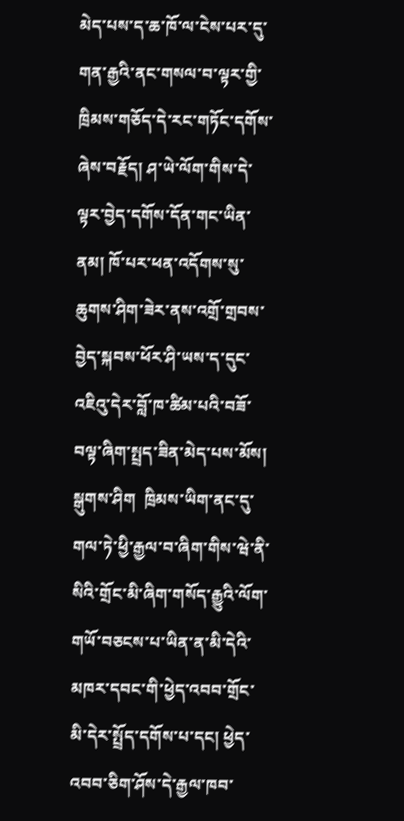མེད་པས་ད་ཆ་ཁོ་ལ་ངེས་པར་དུ་གན་རྒྱའི་ནང་གསལ་བ་ལྟར་གྱི་ཁྲིམས་གཅོད་དེ་རང་གཏོང་དགོས་ཞེས་བརྗོད། ཤ་ཡེ་ལོག་གིས་དེ་ལྟར་བྱེད་དགོས་དོན་གང་ཡིན་ནམ། ཁོ་པར་ཕན་འདོགས་སུ་ཆུགས་ཤིག་ཟེར་ནས་འགྲོ་གྲབས་བྱེད་སྐབས་ཕོར་ཤི་ཡས་ད་དུང་འཇིའུ་དེར་བློ་ཁ་ཚིམ་པའི་བཟོ་བལྟ་ཞིག་སྤྲད་ཟིན་མེད་པས་མོས། སྒུགས་ཤིག  ཁྲིམས་ཡིག་ནང་དུ་གལ་ཏེ་ཕྱི་རྒྱལ་བ་ཞིག་གིས་ཝེ་ནི་སིའི་གྲོང་མི་ཞིག་གསོད་རྒྱུའི་ལོག་གཡོ་བཅངས་པ་ཡིན་ན་མི་དེའི་མཁར་དབང་གི་ཕྱེད་འབབ་གྲོང་མི་དེར་སྤྲོད་དགོས་པ་དང། ཕྱེད་འབབ་ཅིག་ཤོས་དེ་རྒྱལ་ཁབ་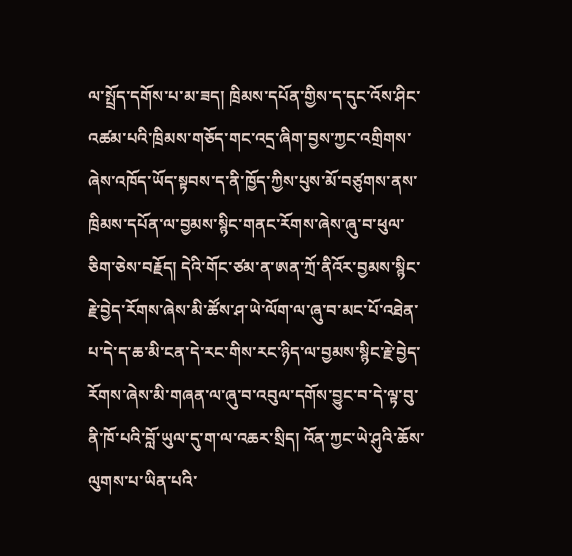ལ་སྤྲོད་དགོས་པ་མ་ཟད། ཁྲིམས་དཔོན་གྱིས་ད་དུང་འོས་ཤིང་འཚམ་པའི་ཁྲིམས་གཅོད་གང་འདྲ་ཞིག་བྱས་ཀྱང་འགྲིགས་ཞེས་འཁོད་ཡོད་སྟབས་ད་ནི་ཁྱོད་ཀྱིས་པུས་མོ་བཙུགས་ནས་ཁྲིམས་དཔོན་ལ་བྱམས་སྙིང་གནང་རོགས་ཞེས་ཞུ་བ་ཕུལ་ཅིག་ཅེས་བརྗོད། དེའི་གོང་ཙམ་ན་ཨན་ཀྲོ་ནིའོར་བྱམས་སྙིང་རྗེ་བྱེད་རོགས་ཞེས་མི་ཚོས་ཤ་ཡེ་ལོག་ལ་ཞུ་བ་མང་པོ་འཐེན་པ་དེ་ད་ཆ་མི་ངན་དེ་རང་གིས་རང་ཉིད་ལ་བྱམས་སྙིང་རྗེ་བྱེད་རོགས་ཞེས་མི་གཞན་ལ་ཞུ་བ་འབུལ་དགོས་བྱུང་བ་དེ་ལྟ་བུ་ནི་ཁོ་པའི་བློ་ཡུལ་དུ་ག་ལ་འཆར་སྲིད། འོན་ཀྱང་ཡེ་ཤུའི་ཆོས་ལུགས་པ་ཡིན་པའི་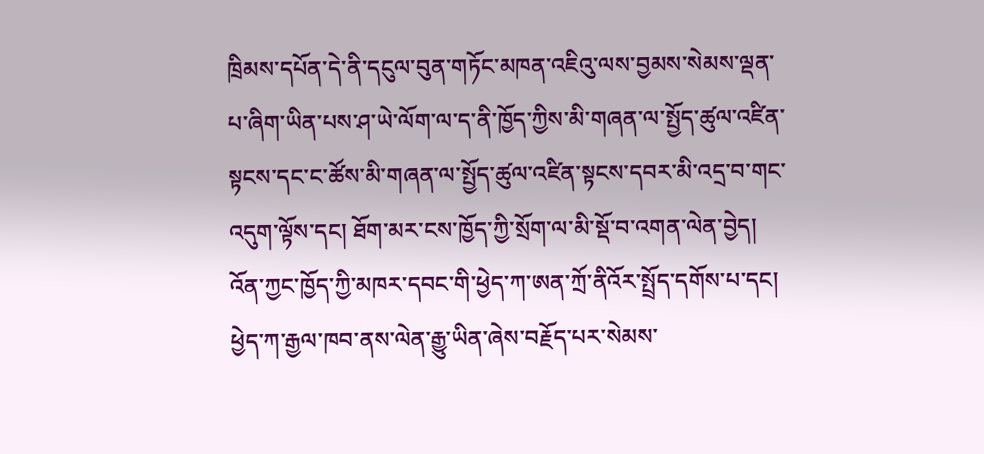ཁྲིམས་དཔོན་དེ་ནི་དངུལ་བུན་གཏོང་མཁན་འཇིའུ་ལས་བྱམས་སེམས་ལྡན་པ་ཞིག་ཡིན་པས་ཤ་ཡེ་ལོག་ལ་ད་ནི་ཁྱོད་ཀྱིས་མི་གཞན་ལ་སྤྱོད་ཚུལ་འཛིན་སྟངས་དང་ང་ཚོས་མི་གཞན་ལ་སྤྱོད་ཚུལ་འཛིན་སྟངས་དབར་མི་འདྲ་བ་གང་འདུག་ལྟོས་དང། ཐོག་མར་ངས་ཁྱོད་ཀྱི་སྲོག་ལ་མི་སྡོ་བ་འགན་ལེན་བྱེད། འོན་ཀྱང་ཁྱོད་ཀྱི་མཁར་དབང་གི་ཕྱེད་ཀ་ཨན་ཀྲོ་ནིའོར་སྤྲོད་དགོས་པ་དང། ཕྱེད་ཀ་རྒྱལ་ཁབ་ནས་ལེན་རྒྱུ་ཡིན་ཞེས་བརྗོད་པར་སེམས་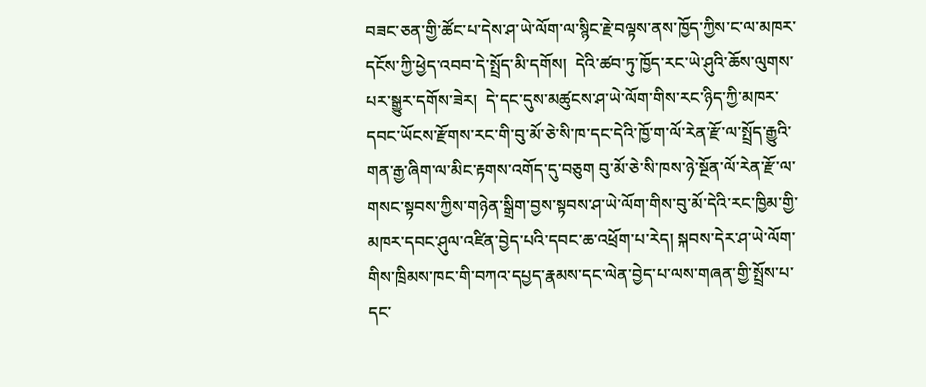བཟང་ཅན་གྱི་ཚོང་པ་དེས་ཤ་ཡེ་ལོག་ལ་སྙིང་རྗེ་བལྟས་ནས་ཁྱོད་ཀྱིས་ང་ལ་མཁར་དངོས་ཀྱི་ཕྱེད་འབབ་དེ་སྤྲོད་མི་དགོས།  དེའི་ཚབ་ཏུ་ཁྱོད་རང་ཡེ་ཤུའི་ཆོས་ལུགས་པར་སྒྱུར་དགོས་ཟེར།  དེ་དང་དུས་མཚུངས་ཤ་ཡེ་ལོག་གིས་རང་ཉིད་ཀྱི་མཁར་དབང་ཡོངས་རྫོགས་རང་གི་བུ་མོ་ཅེ་སི་ཁ་དང་དེའི་ཁྱོ་ག་ལོ་རེན་རྫོ་ལ་སྤྲོད་རྒྱུའི་གན་རྒྱ་ཞིག་ལ་མིང་རྟགས་འགོད་དུ་བཅུག བུ་མོ་ཅེ་སི་ཁས་ཉེ་སྔོན་ལོ་རེན་རྫོ་ལ་གསང་སྟབས་ཀྱིས་གཉེན་སྒྲིག་བྱས་སྟབས་ཤ་ཡེ་ལོག་གིས་བུ་མོ་དེའི་རང་ཁྱིམ་གྱི་མཁར་དབང་ཤུལ་འཛིན་བྱེད་པའི་དབང་ཆ་འཕྲོག་པ་རེད། སྐབས་དེར་ཤ་ཡེ་ལོག་གིས་ཁྲིམས་ཁང་གི་བཀའ་དཔྱད་རྣམས་དང་ལེན་བྱེད་པ་ལས་གཞན་གྱི་སྤྲོས་པ་དང་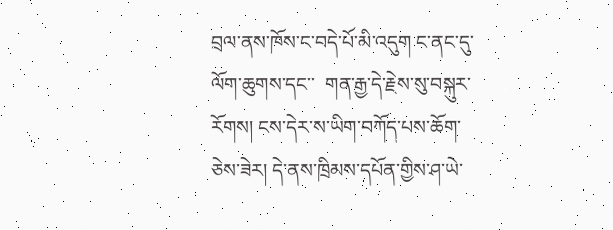བྲལ་ནས་ཁོས་ང་བདེ་པོ་མི་འདུག ང་ནང་དུ་ལོག་ཆུགས་དང་་  གན་རྒྱ་དེ་རྗེས་སུ་བསྐུར་རོགས། ངས་དེར་ས་ཡིག་བཀོད་པས་ཆོག་ཅེས་ཟེར། དེ་ནས་ཁྲིམས་དཔོན་གྱིས་ཤ་ཡེ་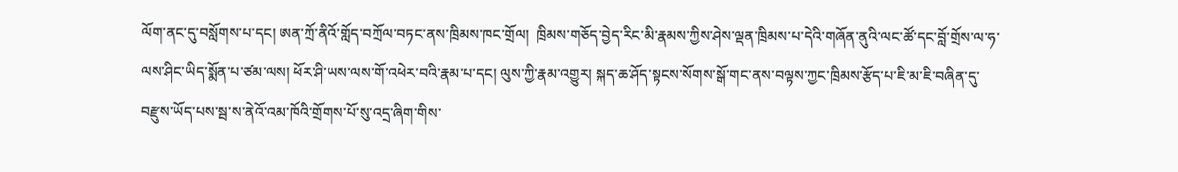ལོག་ནང་དུ་བསློགས་པ་དང། ཨན་ཀྲོ་ནིའོ་གློད་བཀྲོལ་བཏང་ནས་ཁྲིམས་ཁང་གྲོལ།  ཁྲིམས་གཅོད་བྱེད་རིང་མི་རྣམས་ཀྱིས་ཤེས་ལྡན་ཁྲིམས་པ་དེའི་གཞོན་ནུའི་ལང་ཚོ་དང་བློ་གྲོས་ལ་ཧ་ལས་ཤིང་ཡིད་སྨོན་པ་ཙམ་ལས། ཕོར་ཤི་ཡས་ལས་གོ་འཕེར་བའི་རྣམ་པ་དང། ལུས་ཀྱི་རྣམ་འགྱུར། སྐད་ཆ་ཤོད་སྟངས་སོགས་སྒོ་གང་ནས་བལྟས་ཀྱང་ཁྲིམས་རྩོད་པ་ཇི་མ་ཇི་བཞིན་དུ་བརྫུས་ཡོད་པས་སྦ་ས་ནེའོ་འམ་ཁོའི་གྲོགས་པོ་སུ་འདྲ་ཞིག་གིས་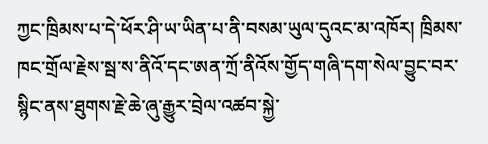ཀྱང་ཁྲིམས་པ་དེ་ཕོར་ཤི་ཡ་ཡིན་པ་ནི་བསམ་ཡུལ་དུའང་མ་འཁོར། ཁྲིམས་ཁང་གྲོལ་རྗེས་སྦ་ས་ནིའོ་དང་ཨན་ཀྲོ་ནིའོས་གྱོད་གཞི་དག་སེལ་བྱུང་བར་སྙིང་ནས་ཐུགས་རྗེ་ཆེ་ཞུ་རྒྱུར་བྲེལ་འཚབ་སྐྱེ་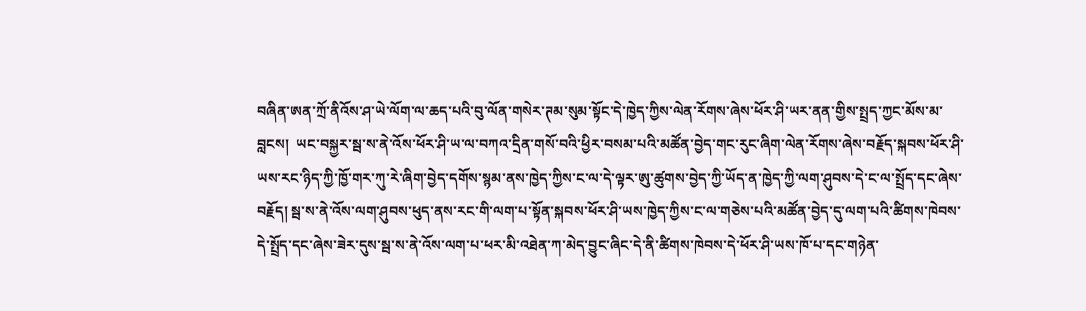བཞིན་ཨན་ཀྲོ་ནིའོས་ཤ་ཡེ་ལོག་ལ་ཆད་པའི་བུ་ལོན་གསེར་ཊམ་སུམ་སྟོང་དེ་ཁྱེད་ཀྱིས་ལེན་རོགས་ཞེས་ཕོར་ཤི་ཡར་ནན་གྱིས་སྤྲད་ཀྱང་མོས་མ་བླངས།  ཡང་བསྐྱར་སྦ་ས་ནེ་འོས་ཕོར་ཤི་ཡ་ལ་བཀའ་དྲིན་གསོ་བའི་ཕྱིར་བསམ་པའི་མཚོན་བྱེད་གང་རུང་ཞིག་ལེན་རོགས་ཞེས་བརྗོད་སྐབས་ཕོར་ཤི་ཡས་རང་ཉིད་ཀྱི་ཁྱོ་གར་ཀུ་རེ་ཞིག་བྱེད་དགོས་སྙམ་ནས་ཁྱེད་ཀྱིས་ང་ལ་དེ་ལྟར་ཨུ་ཚུགས་བྱེད་ཀྱི་ཡོད་ན་ཁྱེད་ཀྱི་ལག་ཤུབས་དེ་ང་ལ་སྤྲོད་དང་ཞེས་བརྗོད། སྦ་ས་ནེ་འོས་ལག་ཤུབས་ཕུད་ནས་རང་གི་ལག་པ་སྟོན་སྐབས་ཕོར་ཤི་ཡས་ཁྱེད་ཀྱིས་ང་ལ་གཅེས་པའི་མཚོན་བྱེད་དུ་ལག་པའི་ཚིགས་ཁེབས་དེ་སྤྲོད་དང་ཞེས་ཟེར་དུས་སྦ་ས་ནེ་འོས་ལག་པ་ཕར་མི་འཐེན་ཀ་མེད་བྱུང་ཞིང་དེ་ནི་ཚིགས་ཁེབས་དེ་ཕོར་ཤི་ཡས་ཁོ་པ་དང་གཉེན་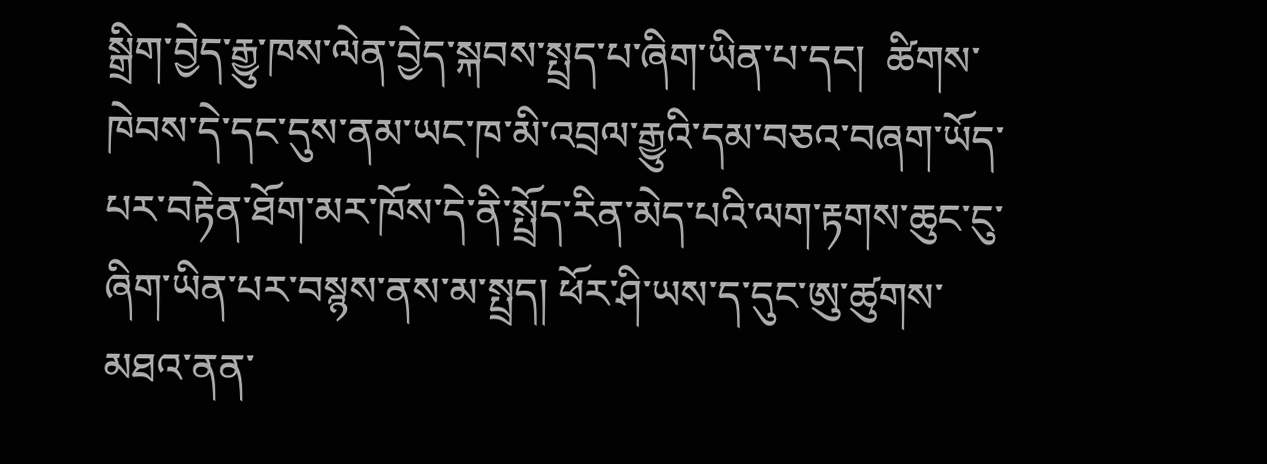སྒྲིག་བྱེད་རྒྱུ་ཁས་ལེན་བྱེད་སྐབས་སྤྲད་པ་ཞིག་ཡིན་པ་དང།  ཚིགས་ཁེབས་དེ་དང་དུས་ནམ་ཡང་ཁ་མི་འབྲལ་རྒྱུའི་དམ་བཅའ་བཞག་ཡོད་པར་བརྟེན་ཐོག་མར་ཁོས་དེ་ནི་སྤྲོད་རིན་མེད་པའི་ལག་རྟགས་ཆུང་ངུ་ཞིག་ཡིན་པར་བསྙས་ནས་མ་སྤྲད། ཕོར་ཤི་ཡས་ད་དུང་ཨུ་ཚུགས་མཐའ་ནན་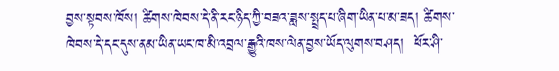བྱས་སྟབས་ཁོས། ཚིགས་ཁེབས་དེ་ནི་རང་ཉིད་ཀྱི་བཟའ་ཟླས་སྤྲད་པ་ཞིག་ཡིན་པ་མ་ཟད། ཚིགས་ཁེབས་དེ་དང་དུས་ནམ་ཡིན་ཡང་ཁ་མི་འབྲལ་རྒྱུའི་ཁས་ལེན་བྱས་ཡོད་ལུགས་བཤད།  ཕོར་ཤི་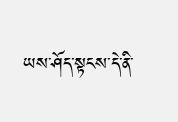ཡས་ཤོད་སྟངས་དེ་ནི་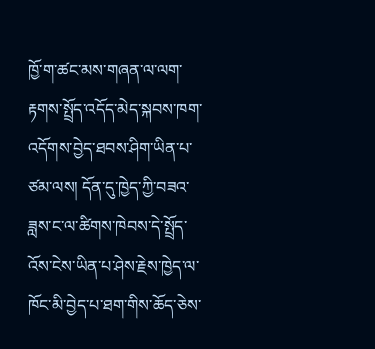ཁྱོ་ག་ཚང་མས་གཞན་ལ་ལག་རྟགས་སྤྲོད་འདོད་མེད་སྐབས་ཁག་འདོགས་བྱེད་ཐབས་ཤིག་ཡིན་པ་ཙམ་ལས། དོན་དུ་ཁྱེད་ཀྱི་བཟའ་ཟླས་ང་ལ་ཚིགས་ཁེབས་དེ་སྤྲོད་འོས་ངེས་ཡིན་པ་ཤེས་རྗེས་ཁྱེད་ལ་ཁོང་མི་བྱེད་པ་ཐག་གིས་ཆོད་ཅེས་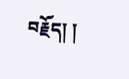བརྗོད། །